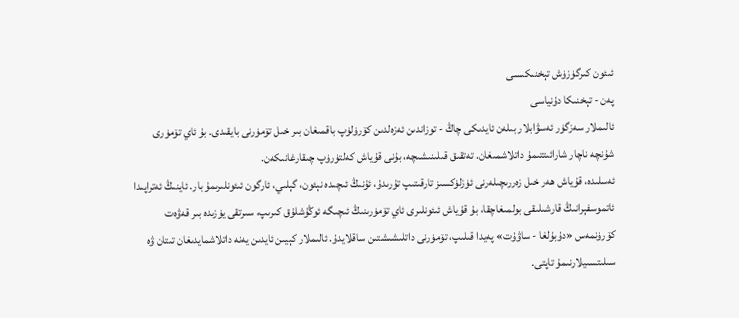ئىئون كىرگۈزۈش تېخنىكىسى
پەن - تېخنىكا دۇنياسى
ئالىملار سەزگۈر ئەسۋابلار بىلەن ئايدىكى چاڭ - توزاندىن ئەزەلدىن كۆرۈلۈپ باقمىغان بىر خىل تۆمۈرنى بايقىدى. بۇ ئاي تۆمۈرى شۇنچە ناچار شارائىتتىمۇ داتلاشمىغان. تەتقىق قىلىنىشىچە، بۇنى قۇياش كەلتۈرۈپ چىقارغانىكەن.
ئەسلىدە، قۇياش ھەر خىل زەررىچىلەرنى ئۈزلۈكسىز تارقىتىپ تۇرىدۇ، ئۇنىڭ ئىچىدە نېئون، گېلىي، ئارگون ئىئونلىرىمۇ بار. ئاينىڭ ئەتراپىدا ئاتموسفېرانىڭ قارشىلىقى بولمىغاچقا، بۇ قۇياش ئىئونلىرى ئاي تۆمۈرىنىڭ ئىچىگە ئوڭۇشلۇق كىرىپ، سىرتقى يۈزىدە بىر قەۋەت كۆرۈنمەس «دۇبۇلغا - ساۋۇت» پەيدا قىلىپ، تۆمۈرنى داتلىشىشتىن ساقلايدۇ. ئالىملار كېيىن ئايدىن يەنە داتلاشمايدىغان تىتان ۋە سىلىتسىيلارنىمۇ تاپتى.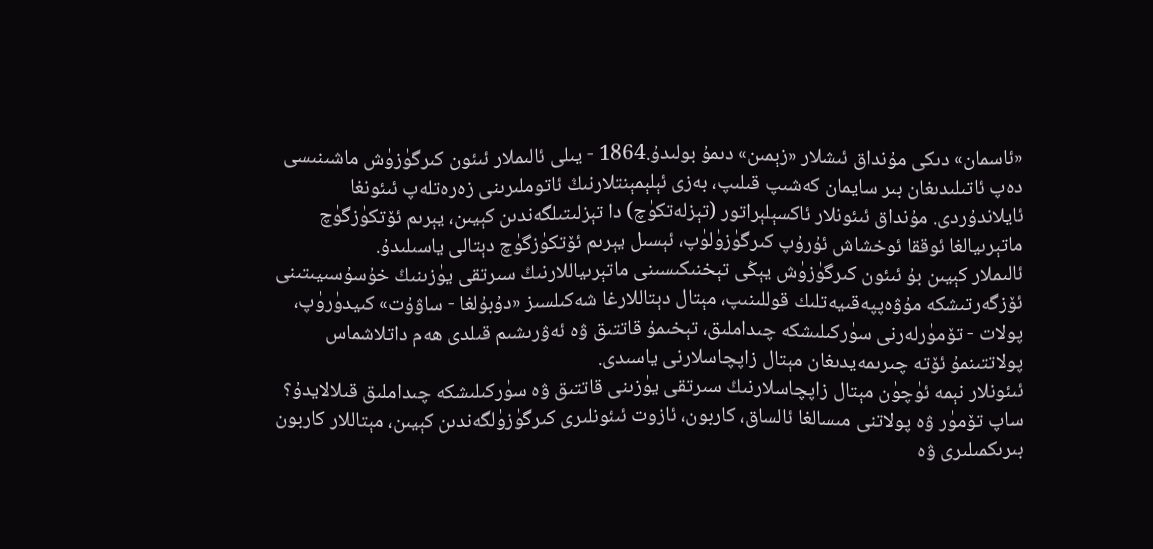«ئاسمان» دىكى مۇنداق ئىشلار «زېمىن» دىمۇ بولىدۇ.1864 - يىلى ئالىملار ئىئون كىرگۈزۈش ماشىنىسى دەپ ئاتىلىدىغان بىر سايمان كەشىپ قىلىپ، بەزى ئېلېمېنتلارنىڭ ئاتوملىرىنى زەرەتلەپ ئىئونغا ئايلاندۇردى. مۇنداق ئىئونلار ئاكسېلېراتور (تېزلەتكۈچ) دا تېزلىتىلگەندىن كېيىن، يېرىم ئۆتكۈزگۈچ ماتېرىيالغا ئوققا ئوخشاش ئۇرۇپ كىرگۈزۈلۈپ، ئېسىل يېرىم ئۆتكۈزگۈچ دېتالى ياسىلىدۇ.
ئالىملار كېيىن بۇ ئىئون كىرگۈزۈش يېڭى تېخنىكىسىنى ماتېرىياللارنىڭ سىرتقى يۈزىنىڭ خۇسۇسىيىتىنى ئۆزگەرتىشكە مۇۋەپپەقىيەتلىك قوللىنىپ، مېتال دېتاللارغا شەكىلسىز «دۇبۇلغا - ساۋۇت» كىيدۈرۈپ، پولات - تۆمۈرلەرنى سۈركىلىشكە چىداملىق، تېخىمۇ قاتتىق ۋە ئەۋرىشىم قىلدى ھەم داتلاشماس پولاتتىنمۇ ئۆتە چىرىمەيدىغان مېتال زاپچاسلارنى ياسىدى.
ئىئونلار نېمە ئۈچۈن مېتال زاپچاسلارنىڭ سىرتقى يۈزىنى قاتتىق ۋە سۈركىلىشكە چىداملىق قىلالايدۇ؟ ساپ تۆمۈر ۋە پولاتنى مىسالغا ئالساق، كاربون، ئازوت ئىئونلىرى كىرگۈزۈلگەندىن كېيىن، مېتاللار كاربون بىرىكمىلىرى ۋە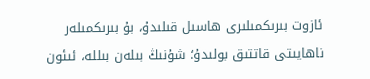ئازوت بىرىكمىلىرى ھاسىل قىلىدۇ، بۇ بىرىكمىلەر ناھايىتى قاتتىق بولىدۇ؛ شۇنىڭ بىلەن بىللە، ئىئون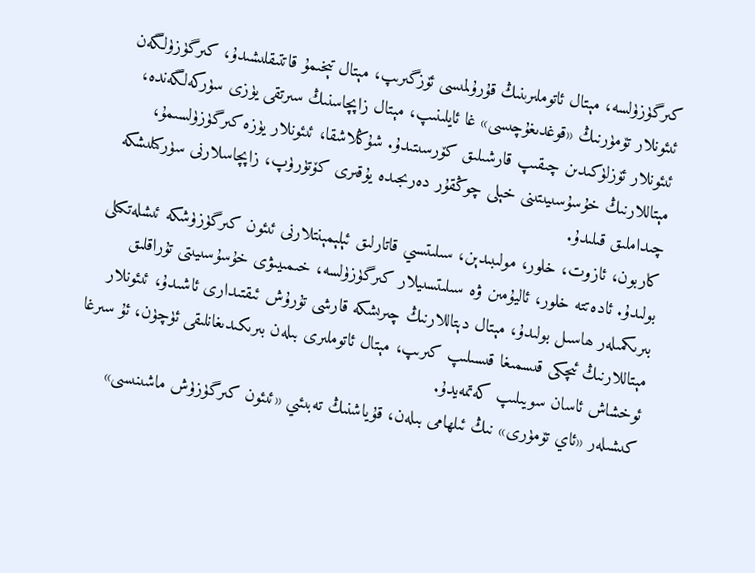كىرگۈزۈلسە، مېتال ئاتوملىرىنىڭ قۇرۇلمىسى ئۆزگىرىپ، مېتال تېخىمۇ قاتتىقلىشىدۇ، كىرگۈزۈلگەن ئىئونلار تۆمۈرنىڭ «قوغدىغۇچىسى» غا ئايلىنىپ، مېتال زاپچاسنىڭ سىرتقى يۈزى سۈركەلگەندە، ئىئونلار ئۆزلۈكىدىن چىقىپ قارشىلىق كۆرسىتىدۇ. شۇڭلاشقا، ئىئونلار يۈزە كىرگۈزۈلسىمۇ، مېتاللارنىڭ خۇسۇسىيىتىنى خېلى چوڭقۇر دەرىجىدە يۇقىرى كۆتۈرۈپ، زاپچاسلارنى سۈركىلىشكە چىداملىق قىلىدۇ.
كاربون، ئازوت، خلور، مولىبىدېن، سىلىتسىي قاتارلىق ئېلېمېنتلارنى ئىئون كىرگۈزۈشكە ئىشلەتكىلى بولىدۇ. ئادەتتە خلور، ئاليۇمىن ۋە سىلىتسىيلار كىرگۈزۈلسە، خىمىيىۋى خۇسۇسىيىتى تۇراقلىق بىرىكمىلەر ھاسىل بولىدۇ، مېتال دېتاللارنىڭ چىرىشكە قارشى تۇرۇش ئىقتىدارى ئاشىدۇ، ئىئونلار مېتاللارنىڭ ئىچكى قىسمىغا قىسىلىپ كىرىپ، مېتال ئاتوملىرى بىلەن بىرىكىدىغانلىقى ئۈچۈن، ئۇ سىرغا ئوخشاش ئاسان سويىلىپ كەتمەيدۇ.
كىشىلەر «ئاي تۆمۈرى» نىڭ ئىلھامى بىلەن، قۇياشنىڭ تەبىئىي «ئىئون كىرگۈزۈش ماشىنىسى»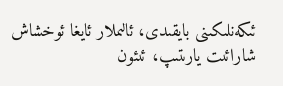ئىكەنلىكىنى بايقىدى، ئالىملار ئايغا ئوخشاش شارائىت يارىتىپ، ئىئون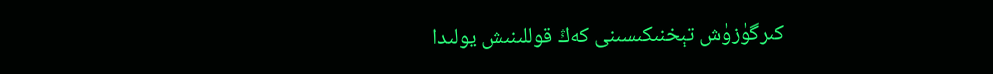كىرگۈزۈش تېخنىكىسىنى كەڭ قوللىنىش يولىدا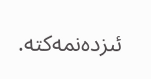ئىزدەنمەكتە.